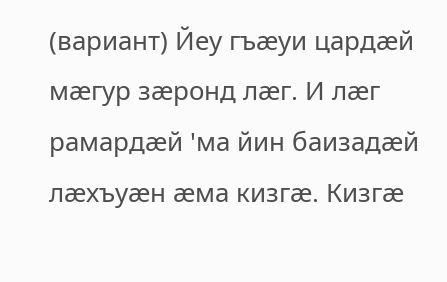(вариант) Йеу гъæуи цардæй мæгур зæронд лæг. И лæг рамардæй 'ма йин баизадæй лæхъуæн æма кизгæ. Кизгæ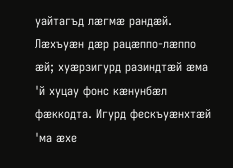уайтагъд лæгмæ рандæй. Лæхъуæн дæр рацæппо-лæппо æй; хуæрзигурд разиндтæй æма 'й хуцау фонс кæнунбæл фæккодта. Игурд фескъуæнхтæй 'ма æхе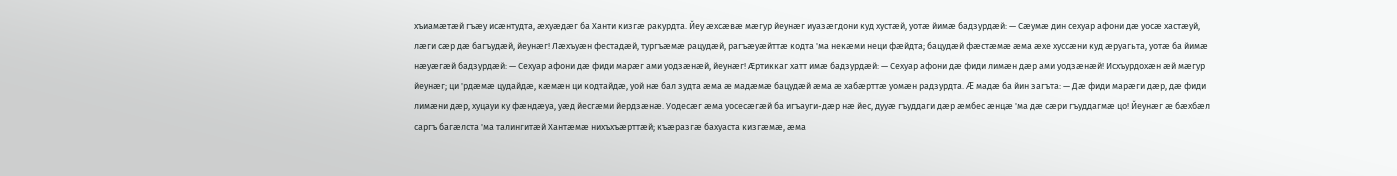хъиамæтæй гъæу исæнтудта, æхуæдæг ба Ханти кизгæ ракурдта. Йеу æхсæвæ мæгур йеунæг иуазæгдони куд хустæй, уотæ йимæ бадзурдæй: — Сæумæ дин сехуар афони дæ уосæ хастæуй, лæги сæр дæ багъудæй, йеунæг! Лæхъуæн фестадæй, тургъæмæ рацудæй, рагъæуæйттæ кодта 'ма некæми неци фæйдта; бацудæй фæстæмæ æма æхе хуссæни куд æруагьта, уотæ ба йимæ нæуæгæй бадзурдæй: — Сехуар афони дæ фиди марæг ами уодзæнæй, йеунæг! Æртиккаг хатт имæ бадзурдæй: — Сехуар афони дæ фиди лимæн дæр ами уодзæнæй! Исхъурдохæн æй мæгур йеунæг; ци 'рдæмæ цудайдæ, кæмæн ци кодтайдæ, уой нæ бал зудта æма æ мадæмæ бацудæй æма æ хабæрттæ уомæн радзурдта. Æ мадæ ба йин загъта: — Дæ фиди марæги дæр, дæ фиди лимæни дæр, хуцауи ку фæндæуа, уæд йесгæми йердзæнæ. Уодесæг æма уосесæгæй ба игъауги-дæр нæ йес, дууæ гъуддаги дæр æмбес æнцæ 'ма дæ сæри гъуддагмæ цо! Йеунæг æ бæхбæл саргъ багæлста 'ма талингитæй Хантæмæ нихъхъæрттæй; къæразгæ бахуаста кизгæмæ, æма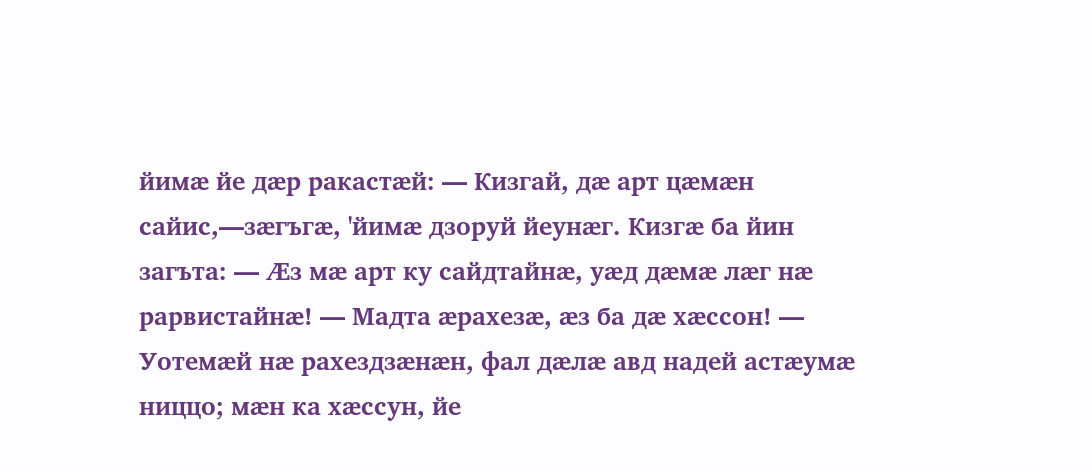йимæ йе дæр ракастæй: — Кизгай, дæ арт цæмæн сайис,—зæгъгæ, 'йимæ дзоруй йеунæг. Кизгæ ба йин загъта: — Æз мæ арт ку сайдтайнæ, уæд дæмæ лæг нæ рарвистайнæ! — Мадта æрахезæ, æз ба дæ хæссон! — Уотемæй нæ рахездзæнæн, фал дæлæ авд надей астæумæ ниццо; мæн ка хæссун, йе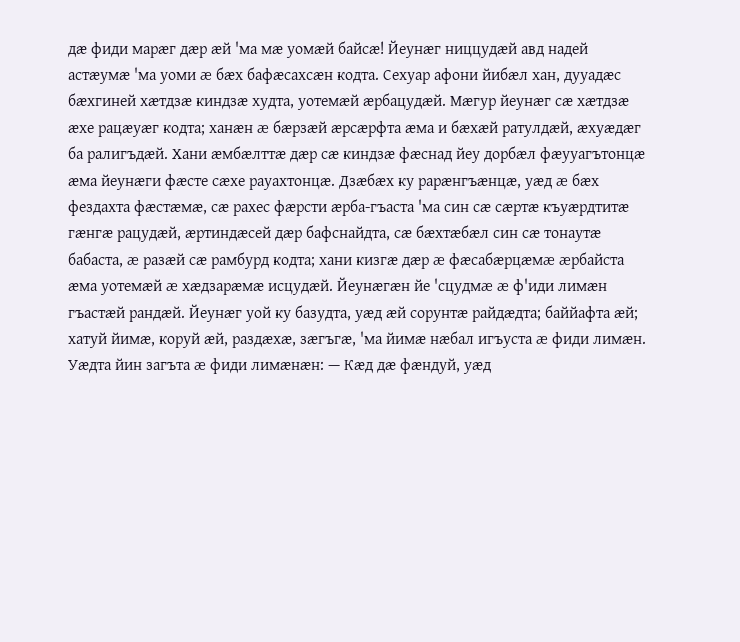дæ фиди марæг дæр æй 'ма мæ уомæй байсæ! Йеунæг ниццудæй авд надей астæумæ 'ма уоми æ бæх бафæсахсæн кодта. Сехуар афони йибæл хан, дууадæс бæхгиней хæтдзæ киндзæ худта, уотемæй æрбацудæй. Мæгур йеунæг сæ хæтдзæ æхе рацæуæг кодта; ханæн æ бæрзæй æрсæрфта æма и бæхæй ратулдæй, æхуæдæг ба ралигъдæй. Хани æмбæлттæ дæр сæ киндзæ фæснад йеу дорбæл фæууагътонцæ æма йеунæги фæсте сæхе рауахтонцæ. Дзæбæх ку рарæнгъæнцæ, уæд æ бæх фездахта фæстæмæ, сæ рахес фæрсти æрба-гъаста 'ма син сæ сæртæ къуæрдтитæ гæнгæ рацудæй, æртиндæсей дæр бафснайдта, сæ бæхтæбæл син сæ тонаутæ бабаста, æ разæй сæ рамбурд кодта; хани кизгæ дæр æ фæсабæрцæмæ æрбайста æма уотемæй æ хæдзарæмæ исцудæй. Йеунæгæн йе 'сцудмæ æ ф'иди лимæн гъастæй рандæй. Йеунæг уой ку базудта, уæд æй сорунтæ райдæдта; баййафта æй; хатуй йимæ, коруй æй, раздæхæ, зæгъгæ, 'ма йимæ нæбал игъуста æ фиди лимæн. Уæдта йин загъта æ фиди лимæнæн: — Кæд дæ фæндуй, уæд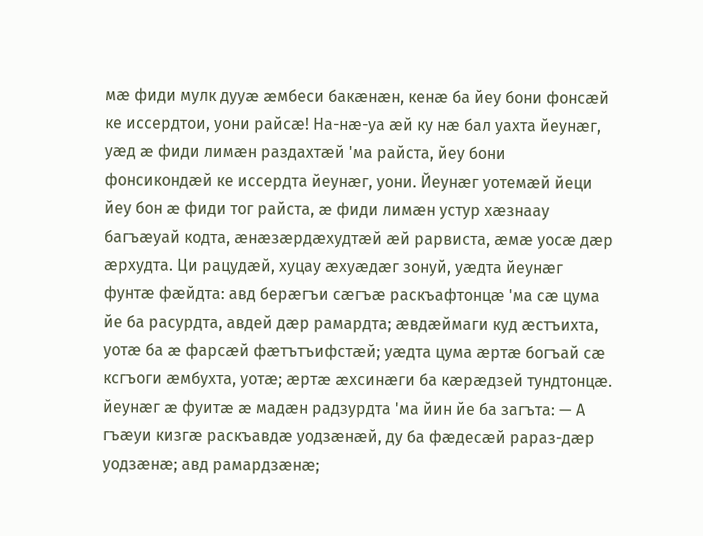мæ фиди мулк дууæ æмбеси бакæнæн, кенæ ба йеу бони фонсæй ке иссердтои, уони райсæ! На-нæ-уа æй ку нæ бал уахта йеунæг, уæд æ фиди лимæн раздахтæй 'ма райста, йеу бони фонсикондæй ке иссердта йеунæг, уони. Йеунæг уотемæй йеци йеу бон æ фиди тог райста, æ фиди лимæн устур хæзнаау багъæуай кодта, æнæзæрдæхудтæй æй рарвиста, æмæ уосæ дæр æрхудта. Ци рацудæй, хуцау æхуæдæг зонуй, уæдта йеунæг фунтæ фæйдта: авд берæгъи сæгъæ раскъафтонцæ 'ма сæ цума йе ба расурдта, авдей дæр рамардта; æвдæймаги куд æстъихта, уотæ ба æ фарсæй фæтътъифстæй; уæдта цума æртæ богъай сæ ксгъоги æмбухта, уотæ; æртæ æхсинæги ба кæрæдзей тундтонцæ. йеунæг æ фуитæ æ мадæн радзурдта 'ма йин йе ба загъта: — А гъæуи кизгæ раскъавдæ уодзæнæй, ду ба фæдесæй рараз-дæр уодзæнæ; авд рамардзæнæ;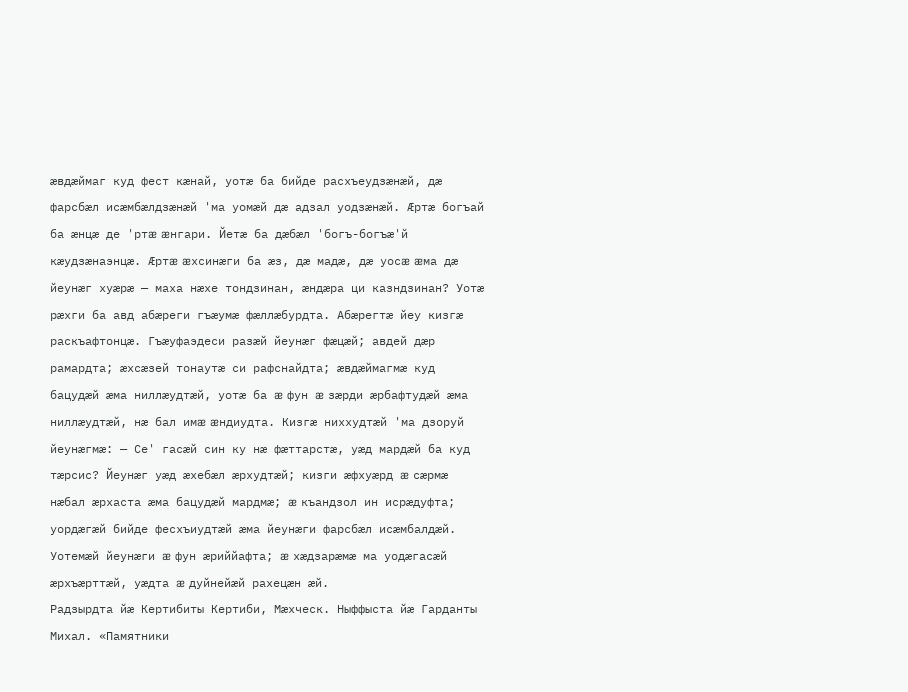æвдæймаг куд фест кæнай, уотæ ба бийде расхъеудзæнæй, дæ фарсбæл исæмбæлдзæнæй 'ма уомæй дæ адзал уодзæнæй. Æртæ богъай ба æнцæ де 'ртæ æнгари. Йетæ ба дæбæл 'богъ-богъæ'й кæудзæнаэнцæ. Æртæ æхсинæги ба æз, дæ мадæ, дæ уосæ æма дæ йеунæг хуæрæ — маха нæхе тондзинан, æндæра ци казндзинан? Уотæ рæхги ба авд абæреги гъæумæ фæллæбурдта. Абæрегтæ йеу кизгæ раскъафтонцæ. Гъæуфаэдеси разæй йеунæг фæцæй; авдей дæр рамардта; æхсæзей тонаутæ си рафснайдта; æвдæймагмæ куд бацудæй æма ниллæудтæй, уотæ ба æ фун æ зæрди æрбафтудæй æма ниллæудтæй, нæ бал имæ æндиудта. Кизгæ ниххудтæй 'ма дзоруй йеунæгмæ: — Се' гасæй син ку нæ фæттарстæ, уæд мардæй ба куд тæрсис? Йеунæг уæд æхебæл æрхудтæй; кизги æфхуæрд æ сæрмæ нæбал æрхаста æма бацудæй мардмæ; æ къандзол ин исрæдуфта; уордæгæй бийде фесхъиудтæй æма йеунæги фарсбæл исæмбалдæй. Уотемæй йеунæги æ фун æриййафта; æ хæдзарæмæ ма уодæгасæй æрхъæрттæй, уæдта æ дуйнейæй рахецæн æй.
Радзырдта йæ Кертибиты Кертиби, Мæхческ. Ныффыста йæ Гарданты Михал. «Памятники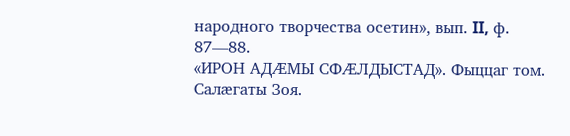народного творчества осетин», вып. II, ф. 87—88.
«ИРОН АДÆМЫ СФÆЛДЫСТАД». Фыццаг том. Салæгаты Зоя.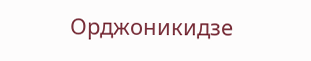Орджоникидзе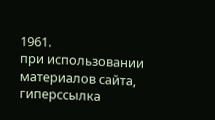1961.
при использовании материалов сайта, гиперссылка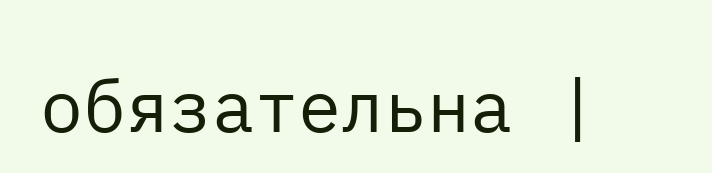обязательна |